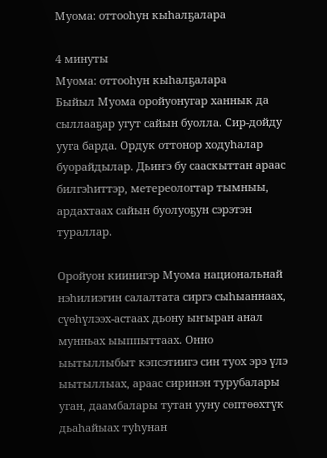Муома: оттооһун кыһалҕалара

4 минуты
Муома: оттооһун кыһалҕалара
Быйыл Муома оройуонугар ханнык да сыллааҕар угут сайын буолла. Сир-дойду ууга барда. Ордук оттонор ходуһалар буорайдылар. Дьиҥэ бу сааскыттан араас билгэһиттэр, метереологтар тымныы, ардахтаах сайын буолуоҕун сэрэтэн тураллар.

Оройуон киинигэр Муома национальнай нэһилиэгин салалтата сиргэ сыһыаннаах, сүөһүлээх-астаах дьону ыҥыран анал мунньах ыыппыттаах. Онно ыытыллыбыт кэпсэтиигэ син туох эрэ үлэ ыытыллыах, араас сиринэн турубалары уган, даамбалары тутан ууну сөптөөхтүк дьаһайыах туһунан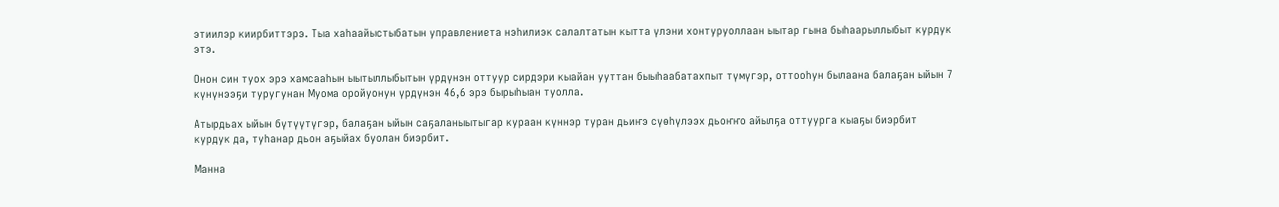этиилэр киирбиттэрэ. Тыа хаһаайыстыбатын управлениета нэһилиэк салалтатын кытта үлэни хонтуруоллаан ыытар гына быһаарыллыбыт курдук этэ.

Онон син туох эрэ хамсааһын ыытыллыбытын үрдүнэн оттуур сирдэри кыайан ууттан быыһаабатахпыт түмүгэр, оттооһун былаана балаҕан ыйын 7 күнүнээҕи туругунан Муома оройуонун үрдүнэн 46,6 эрэ бырыһыан туолла.

Атырдьах ыйын бүтүүтүгэр, балаҕан ыйын саҕаланыытыгар кураан күннэр туран дьиҥэ сүөһүлээх дьоҥҥо айылҕа оттуурга кыаҕы биэрбит курдук да, туһанар дьон аҕыйах буолан биэрбит.

Манна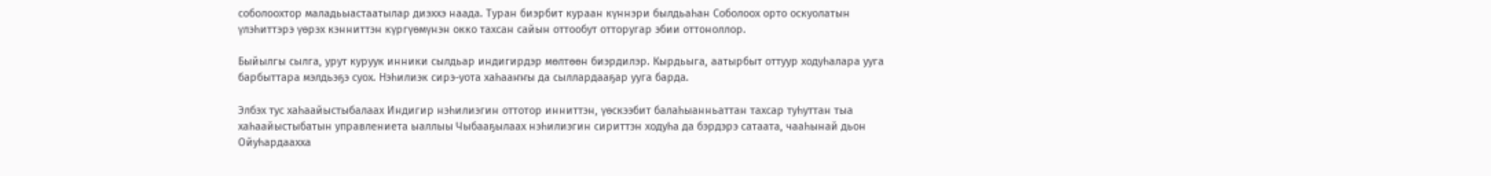соболоохтор маладьыастаатылар диэххэ наада. Туран биэрбит кураан күннэри былдьаһан Соболоох орто оскуолатын үлэһиттэрэ үөрэх кэнниттэн күргүөмүнэн окко тахсан сайын оттообут отторугар эбии оттоноллор.

Быйылгы сылга, урут куруук инники сылдьар индигирдэр мөлтөөн биэрдилэр. Кырдьыга, аатырбыт оттуур ходуһалара ууга барбыттара мэлдьэҕэ суох. Нэһилиэк сирэ-уота хаһааҥҥы да сыллардааҕар ууга барда.

Элбэх тус хаһаайыстыбалаах Индигир нэһилиэгин оттотор инниттэн, үөскээбит балаһыанньаттан тахсар туһуттан тыа хаһаайыстыбатын управлениета ыаллыы Чыбааҕылаах нэһилиэгин сириттэн ходуһа да бэрдэрэ сатаата, чааһынай дьон Ойуһардаахха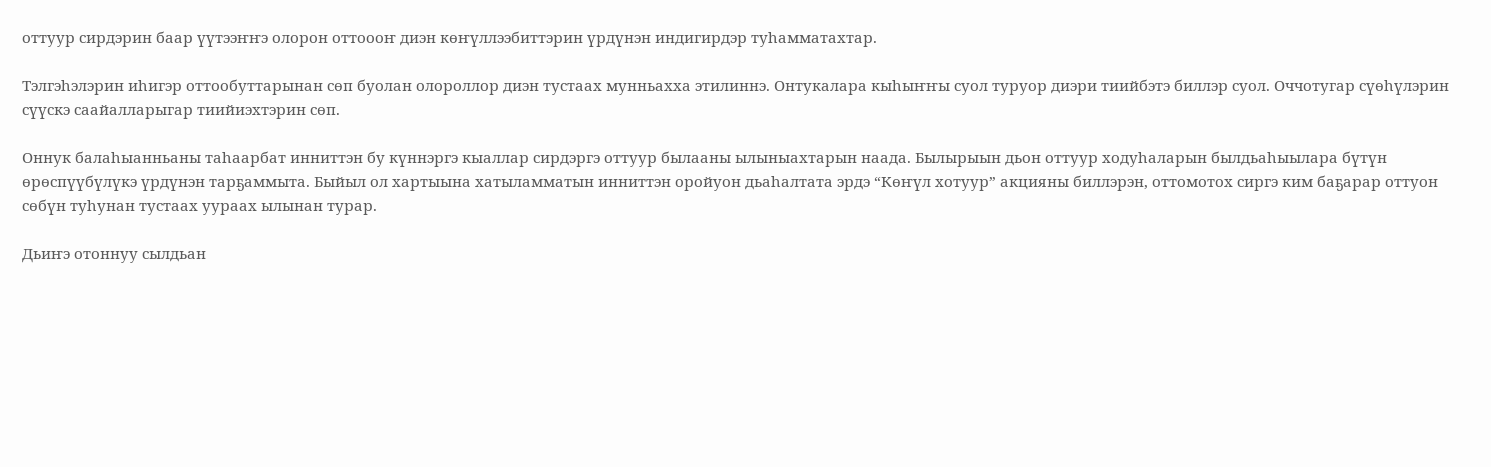оттуур сирдэрин баар үүтээҥҥэ олорон оттоооҥ диэн көҥүллээбиттэрин үрдүнэн индигирдэр туһамматахтар.

Тэлгэһэлэрин иһигэр оттообуттарынан сөп буолан олороллор диэн тустаах мунньахха этилиннэ. Онтукалара кыһыҥҥы суол туруор диэри тиийбэтэ биллэр суол. Оччотугар сүөһүлэрин сүүскэ саайалларыгар тиийиэхтэрин сөп.

Оннук балаһыанньаны таһаарбат инниттэн бу күннэргэ кыаллар сирдэргэ оттуур былааны ылыныахтарын наада. Былырыын дьон оттуур ходуһаларын былдьаһыылара бүтүн өрөспүүбүлүкэ үрдүнэн тарҕаммыта. Быйыл ол хартыына хатыламматын инниттэн оройуон дьаһалтата эрдэ “Көҥүл хотуур” акцияны биллэрэн, оттомотох сиргэ ким баҕарар оттуон сөбүн туһунан тустаах уураах ылынан турар.

Дьиҥэ отоннуу сылдьан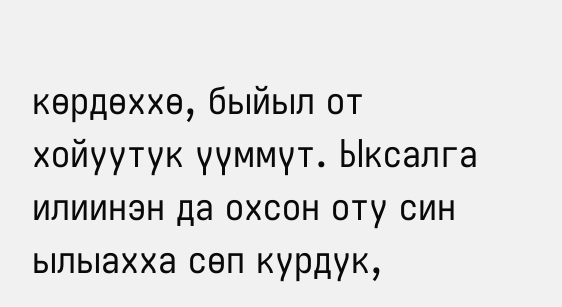көрдөххө, быйыл от хойуутук үүммүт. Ыксалга илиинэн да охсон оту син ылыахха сөп курдук,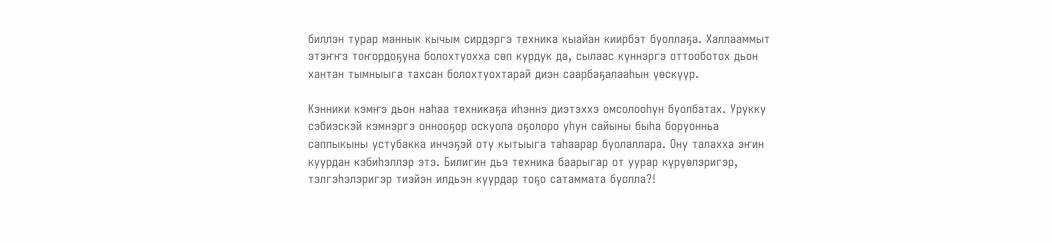биллэн турар маннык кычым сирдэргэ техника кыайан киирбэт буоллаҕа. Халлааммыт этэҥҥэ тоҥордоҕуна болохтуохха сөп курдук да, сылаас күннэргэ оттооботох дьон хантан тымныыга тахсан болохтуохтарай диэн саарбаҕалааһын үөскүүр.

Кэнники кэмҥэ дьон наһаа техникаҕа иһэннэ диэтэххэ омсолооһун буолбатах. Урукку сэбиэскэй кэмнэргэ оннооҕор оскуола оҕолоро уһун сайыны быһа боруонньа саппыкыны устубакка инчэҕэй оту кытыыга таһаарар буолаллара. Ону талахха эҥин куурдан кэбиһэллэр этэ. Билигин дьэ техника баарыгар от уурар күрүөлэригэр, тэлгэһэлэригэр тиэйэн илдьэн куурдар тоҕо сатаммата буолла?!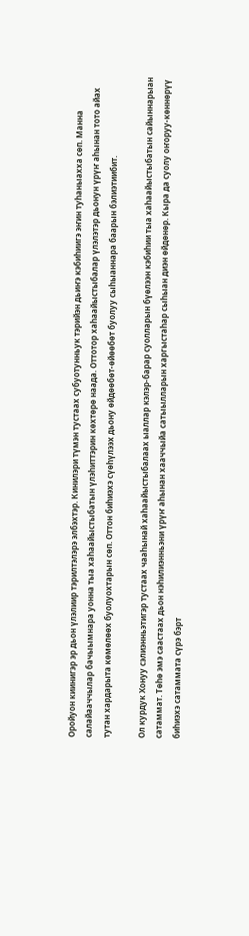Оройуон киинигэр эр дьон үлэлиир тэрилтэлэрэ элбэхтэр. Кинилэри түмэн тустаах субуотунньук тэрийэн дьиҥэ кэбиһиигэ эҥин туһаныахха сөп. Манна салайааччылар бачыымнара уонна тыа хаһаайыстыбатын үлэһиттэрин көхтөрө наада. Оттотор хаһаайыстыбалар үлэлэтэр дьонун үрүҥ аһынан тото айах тутан хардарыта көмөлөөх буолуохтарын сөп. Оттон биһиэхэ сүөһүлээх дьону өйдөөбөт-өйөөбөт буолуу сыһыаннара баарын бэлиэтиибит.

Ол курдук Хонуу сэлиэнньэтигэр тустаах чааһынай хаһаайыстыбалаах ыаллар кэлэр-барар суолларын бүөлээн кэбиһии тыа хаһаайыстыбатын сайыннарыан сатаммат. Төһө эмэ саастаах дьон нэһилиэнньэни үрүҥ аһынан хааччыйа сатыылларын харгыстаһар сыһыан диэн өйдөнөр. Кыра да суолу оҥоруу-көннөрүү биһиэхэ сатаммата сүрэ бэрт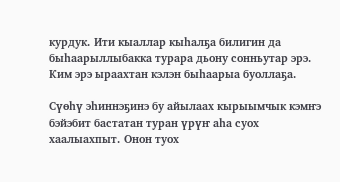курдук. Ити кыаллар кыһалҕа билигин да быһаарыллыбакка турара дьону сонньутар эрэ. Ким эрэ ыраахтан кэлэн быһаарыа буоллаҕа.

Сүөһү эһиннэҕинэ бу айылаах кырыымчык кэмҥэ бэйэбит бастатан туран үрүҥ аһа суох хаалыахпыт. Онон туох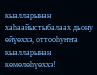кыалларынан хаһаайыстыбалаах дьону өйүөххэ, оттооһуҥҥа кыалларынан көмөлөһүөххэ!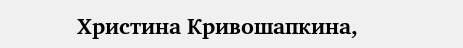Христина Кривошапкина,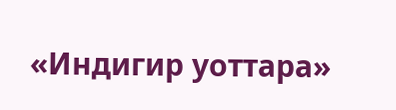«Индигир уоттара»